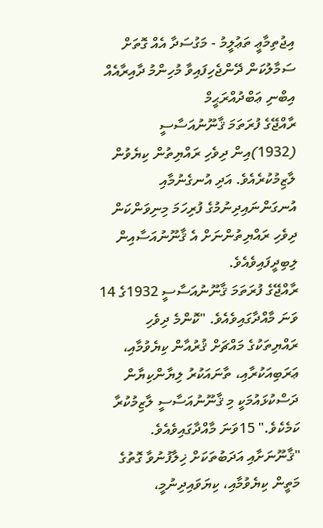އިޖުތިމާޢީ ތަޢުލީމު - މަގުސަދާ އެއް ގޮތަށް ސަމާލުކަން ދޭންޖެހިފައިވާ މުހިންމު ދާއިރާއެއް
އިބްނި ޢަބްދުއްރަޙީމް
ރާއްޖޭގެ ފުރަތަމަ ޤާނޫނުއަސާސީ (1932)އިން ދިވެހި ރައްޔިތުން ކިޔެވުން ލާޒިމުކުރެއެވެ. އަދި އުނގެނުމާއި އުނގަންނައިދިނުމުގެ ފުރިހަމަ މިނިވަންކަން ދިވެހި ރައްޔިތުންނަށް އެ ޤާނޫނުއަސާއިން ލިބިދީފައިވެއެވެ.
ރާއްޖޭގެ ފުރަތަމަ ޤާނޫނުއަސާސީ 1932ގެ 14 ވަނަ މާއްދާގައިވެއެވެ. "ކޮންމެ ދިވެހި ރައްޔިތަކުގެ މައްޗަށް ޤުރުއާން ކިޔެވުމާއި، ޢަރަބިއަކުރާއި، ތާނައަކުރު ލިޔާންކިޔާން ދަސްކުޅައުމަކީ މި ޤާނޫނުއަސާސީ ލާޒިމުކުރާ ކަމެކެވެ." 15ވަނަ މާއްދާގައިވެއެވެ. "ޤާނޫނަށާއި އަދަބުތަކަށް ޚިލާފުނުވާ ގޮތުގެ މަތީން ކިޔެވުމާއި، ކިޔަވައިދިނުމީ،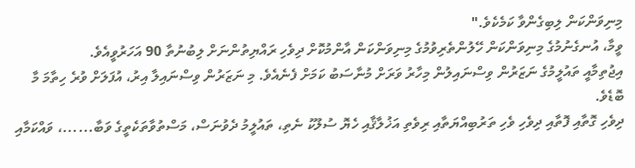މިނިވަންކަން ލިބިގެންވާ ކަމެކެވެ."
ވީމާ، އުނގެނުމުގެ މިނިވަންކަން ހޭލުންތެރިވުމުގެ މިނިވަންކަން އާންމުކޮށް ދިވެހި ރައްޔިތުންނަށް ލިބުނުތާ 90 އަހަރުވީއެވެ.
އިޖުތިމާއީ ތައުލީމުގެ ނަޒަރުން ވިސްނައިލުން މިހާރު ވަރަށް މުނާސަބު ކަމަށް ފެނެއެވެ. މި ނަޒަރުން ވިސްނައިލާ އިރު، އުފަލަށް ވުރެ ހިތާމަ މާ ބޮޑެވެ.
ދިވެހި ގޮތާއި ފޮތާއި ދިވެހި ވެހި ތަރުބިއްޔަތާއި ރިވެތި އަޚުލާޤާއި ހެޔޮ ސުލޫކު ނެތި، ތައުލީމު ދެވުނަސް، މަސްތުވާތަކެތީގެ ވަބާ......، ވައްކަމާއި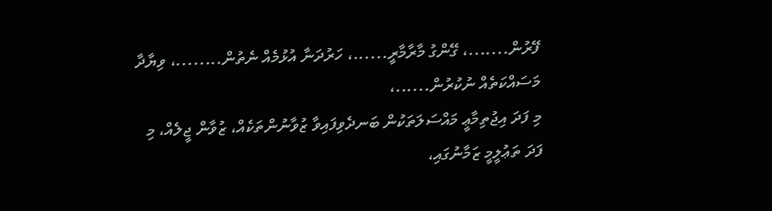ފޭރުން.......، ގޭންގު މާރާމާރީ......، ހަރުދަނާ އުޅުމެއް ނެތުން........، ވިޔާދާ މަސައްކަތެއް ނުކުރުން......،
މި ފަދަ އިޖުތިމާޢީ މައްސަލަތަކުން ބަނދެވިފައިވާ ޒުވާނުންތަކެއް، ޒުވާން ޖީލެއް، މި ފަދަ ތަޢުލީމީ ޒަމާނުގައި،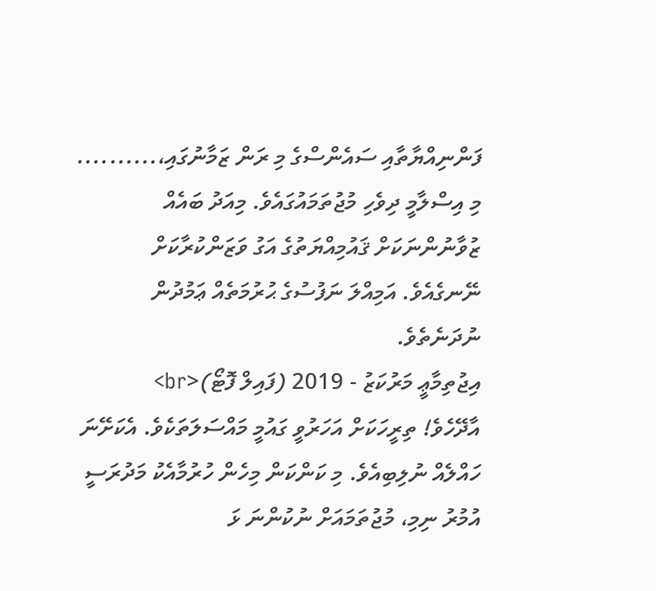ފަންނިއްޔާތާއި ސައެންސްގެ މި ރަން ޒަމާނުގައި،.......... މި އިސްލާމީ ދިވެހި މުޖުތަމައުގައެވެ. މިއަދު ބައެއް ޒުވާނުންނަކަށް ޤައުމިއްޔަތުގެ އަގު ވަޒަންކުރާކަށް ނޭނގެއެވެ. އަމިއްލަ ނަފުސުގެ ޙުރުމަތެއް ޢަމުދުން ނުދަނެތެވެ.
އިޖުތިމާޢީ މަރުކަޒު - 2019 (ފައިލް ފޮޓޯ)<br>
އާދޭހެވެ! ތިރީހަކަށް އަހަރުވީ ގައުމީ މައްސަލަތަކެވެ. އެކަށޭނަ ހައްލެއް ނުލިބިއެވެ. މި ކަންކަން މިހެން ހުރުމާއެކު މަދުރަސީ އުމުރު ނިމި، މުޖުތަމައަށް ނުކުންނަ ޅަ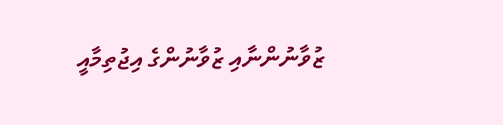ޒުވާނުންނާއި ޒުވާނުންގެ އިޖުތިމާއީ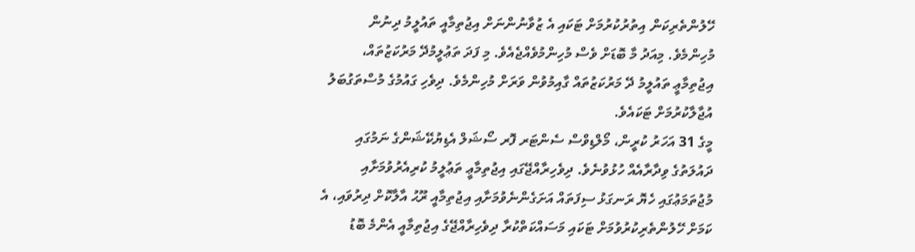ހޭލުންތެރިކަން އިތުރުކުރުމަށް ޓަކައި އެ ޒުވާނުންނަށް އިޖުތިމާއީ ތައުލީމު ދިނުން މުހިންމެވެ. މިއަދު މާ ބޮޑަށް ވެސް މުހިންމުވެއްޖެއެވެ. މި ފަދަ ތަޢުލީމުދޭ މަރުކަޒުތައް، އިޖުތިމާޢީ ތައުލީމު ދޭ މަރުކަޒުތައް ގާއިމުވުން ވަރަށް މުހިންމެވެ. ދިވެހި ގައުމުގެ މުސްތަގުބަލު އުޖާލާކުރުމަށް ޓަކައެވެ.
މީގެ 31 އަހަރު ކުރީން، މޯލްޑިވްސް ސެންޓަރ ފޮރ ސޯޝަލް އެޑިޔުކޭޝަންގެ ނަމުގައި ދައުލަތުގެ ވިދާރާއެއް ހުޅުވުނެވެ. ދިވެހިރާއްޖޭގައި އިޖުތިމާޢީ ތަޢުލީމު ކުރިއެރުވުމަށާއި މުޖުތަމަޢުގައި ހެޔޮ ރަނގަޅު ސިފަތައް އަށަގެންނެވުމަށާއި އިޖުތިމާއީ ރޫޙު އާލާކޮށް ދިރުވައި، އެ ކަމަށް ހޭލުންތެރިކުރުވުމަށް ޓަކައި މަސައްކަތްކުރާ ދިވެހިރާއްޖޭގެ އިޖުތިމާއީ އެންމެ ބޮޑު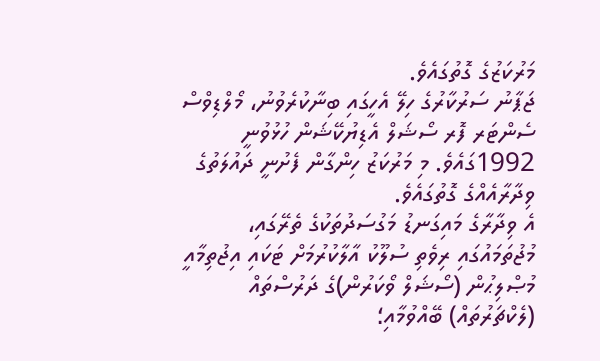މަރުކަޒުގެ ގޮތުގައެވެ.
ޖަޕާނު ސަރުކާރުގެ ހިލޭ އެހީގައި ބިނާކުރެވުނު، މޯލްޑިވްސް ސެންޓަރ ފޮރ ސޯޝަލް އެޑިޔުކޭޝަން ހުޅުވުނީ 1992ގައެވެ. މި މަރުކަޒު ހިންގާން ފެށުނީ ދައުލަތުގެ ވިދާރާއެއްގެ ގޮތުގައެވެ.
އެ ވިދާރާގެ މައިގަނޑު މަގުސަދުތަކުގެ ތެރޭގައި، މުޖުތަމައުގައި ރިވެތި ސުލޫކު އާލާކުރުމަށް ޓަކައި އިޖުތިމާއީ މުޞްލިޙުން (ސޯޝަލް ވޯކަރުން)ގެ ދަރުސްތައް (ލެކްޗަރުތައް) ބޭއްވުމާއި؛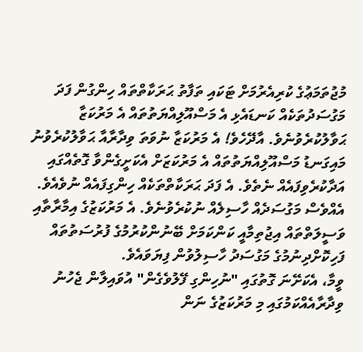މުޖުތަމަޢުގެ ކުރިއެރުމަށް ޓަކައި ތަފާތު ޙަރަކާތްތައް ހިންގުން ފަދަ މަގުސަދުތަކެއް ކަނޑައެޅި އެ މަސްއޫލިއްޔަތުތައް އެ މަރުކަޒާ ޙަވާލުކުރެވުނެވެ. އާދޭހެވެ! އެ މަރުކަޒާ ނުވަތަ ވިދާރާއާ ޙަވާލުކުރެވުނު މައިގަނޑު މަސްއޫލިއްޔަތުތައް އެ މަރުކަޒަށް އެކަށީގެންވާ ގޮތެއްގައި އަދާކުރެވިފައެއް ނެތެވެ. އެ ފަދަ ޙަރަކާތްތަކެއް ހިންގިފައެއް ނުވެއެވެ. އެއްވެސް މަގުސަދެއް ހާސިލެއް ނުކުރެވުނެވެ. އެ މަރުކަޒުގެ އިމާރާތާއި ވަސީލަތްތައް އިޖުތިމާއީ ކަންކަމަށް ބޭނުންކުރުމުގެ ފުރުސަތުތައް ފަހިކޮށްދިނުމުގެ މަގުސަދު ހާސިލުވުން ފިޔަވައެވެ.
ވީމާ، އެކަށޭނަ ގޮތުގައި "ނުހިންގި ފޭލުވެގެން" އުވައިލާން ޖެހުނު ވިދާރާއެއްކަމުގައި މި މަރުކަޒުގެ ނަން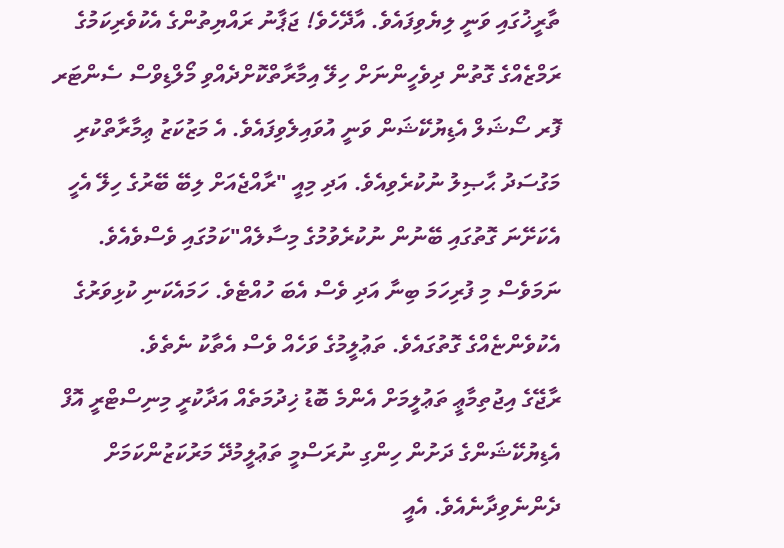ތާރީޚުގައި ވަނީ ލިޔެވިފައެވެ. އާދޭހެވެ! ޖަޕާނު ރައްޔިތުންގެ އެކުވެރިކަމުގެ ރަމްޒެއްގެ ގޮތުން ދިވެހީންނަށް ހިލޭ އިމާރާތްކޮށްދެއްވި މޯލްޑިވްސް ސެންޓަރ ފޮރ ސޯޝަލް އެޑިޔުކޭޝަން ވަނީ އުވައިލެވިފައެވެ. އެ މަޒުކަޒު ޢިމާރާތްކުރި މަގުސަދު ޙާޞިލު ނުކުރެވިއެވެ. އަދި މިއީ "ރާއްޖެއަށް ލިބޭ ބޭރުގެ ހިލޭ އެހީ އެކަށޭނަ ގޮތުގައި ބޭނުން ނުކުރެވުމުގެ މިސާލެއް"ކަމުގައި ވެސްވެއެވެ. ނަމަވެސް މި ފުރިހަމަ ބިނާ އަދި ވެސް އެބަ ހުއްޓެވެ. ހަމައެކަނި ކުޅިވަރުގެ އެކުވެންޏެއްގެ ގޮތުގައެވެ. ތަޢުލީމުގެ ވަހެއް ވެސް އެތާކު ނެތެވެ.
ރާޖޭގެ އިޖުތިމާޢީ ތަޢުލީމަށް އެންމެ ބޮޑު ޚިދުމަތެއް އަދާކުރީ މިނިސްޓްރީ އޮފް އެޑިޔުކޭޝަންގެ ދަށުން ހިންގި ނުރަސްމީ ތަޢުލީމުދޭ މަރުކަޒުންކަމަށް ދެންނެވިދާނެއެވެ. އެއީ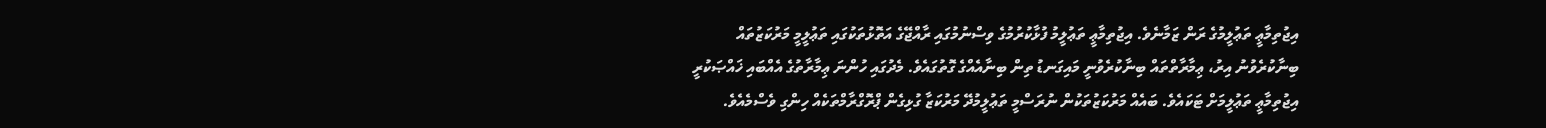އިޖުތިމާޢީ ތަޢުލީމުގެ ރަން ޒަމާނެވެ. އިޖުތިމާޢީ ތަޢުލީމު ފުޅާކުރުމުގެ ވިސްނުމުގައި ރާއްޖޭގެ އަތޮޅުތަކުގައި ތަޢުލީމީ މަރުކަޒުތައް ބިނާކުރެވުނު އިރު، ޢިމާރާތްތައް ބިނާކުރެވުނީ މައިގަނޑު ތިން ބިނާއެއްގެ ގޮތުގައެވެ. މެދުގައި ހުންނަ ޢިމާރާތުގެ އެއްބައި ޚައްޞަކުރީ އިޖުތިމާޢީ ތަޢުލީމަށް ޓަކައެވެ. ބައެއް މަރުކަޒުތަކުން ނުރަސްމީ ތަޢުލީމުދޭ މަރުކަޒާ ގުޅިގެން ޕްރޮގްރާމްތަކެއް ހިންގި ވެސްމެއެވެ.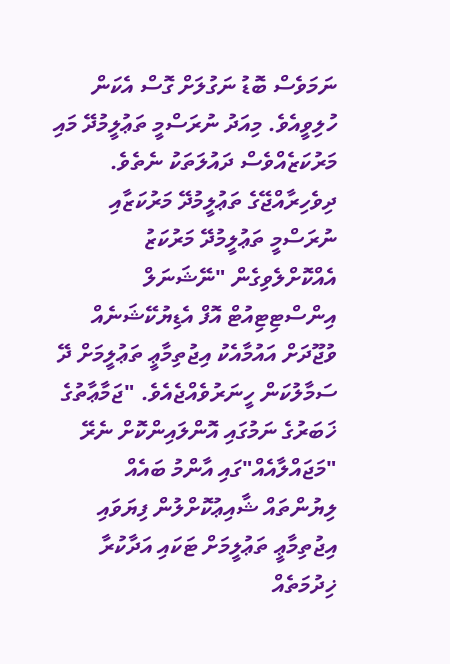ނަމަވެސް ބޮޑު ނަގުލަށް ގޮސް އެކަން ހުލިވީއެވެ. މިއަދު ނުރަސްމީ ތަޢުލީމުދޭ މައި މަރުކަޒެއްވެސް ދައުލަތަކު ނެތެވެ. ދިވެހިރާއްޖޭގެ ތަޢުލީމުދޭ މަރުކަޒާއި ނުރަސްމީ ތަޢުލީމުދޭ މަރުކަޒު އެއްކޮށްލެވިގެން "ނޭޝަނަލް އިންސްޓިޓިއުޓް އޮފް އެޑިޔުކޭޝަނެއް ވުޖޫދަށް އައުމާއެކު އިޖުތިމާޢީ ތަޢުލީމަށް ދޭ ސަމާލުކަން ހީނަރުވެއްޖެއެވެ. "ޖަމާޢާތުގެ ޚަބަރުގެ ނަމުގައި އޮންލައިންކޮށް ނެރޭ "މަޖައްލާއެއް"ގައި އާންމު ބައެއް ލިޔުންތައް ޝާއިޢުކޮށްލުން ފިޔަވައި އިޖުތިމާޢީ ތަޢުލީމަށް ޓަކައި އަދާކުރާ ޚިދުމަތެއް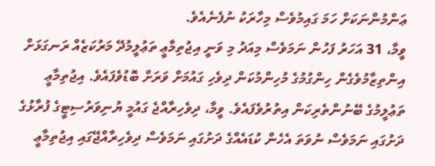ޢަންމުންނަކަށް ހަމަ ގައިމުވެސް މިހާރަކު ނުފެނެއެވެ.
ވީމާ، 31 އަހަރު ފަހުން ނަމަވެސް މިއަދު މި ވަނީ އިޖުތިމާޢީ ތަޢުލީމުދޭ މަރުކަޒެއް ރަނގަޅަށް އިންތިޒާމުވެގެން ހިންގުމުގެ މުހިންމުކަން ދިވެހި ގައުމަށް ވަރަށް ބޮޑުވެފައެވެ. އިޖުތިމާޢީ ތަޢުލީމުގެ ބޭނުންތެރިކަން އިތުރުވެފައެވެ. ވީމާ، ދިވެހިރާއްޖެ ގައުމީ ޔުނިވަރުސިޓީގެ ފުރާޅުގެ ދަށުގައި ނަމަވެސް ނުވަތަ އެހެން ކުޑައެއްގެ ދަށުގައި ނަމަވެސް ދިވެހިރާއްޖޭގައި އިޖުތިމާޢީ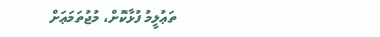ތަޢުލީމު ފުޅާކޮށް، މުޖުތަމަޢަށް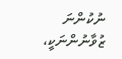ނުކުންނަ ޒުވާނުންނަކީ،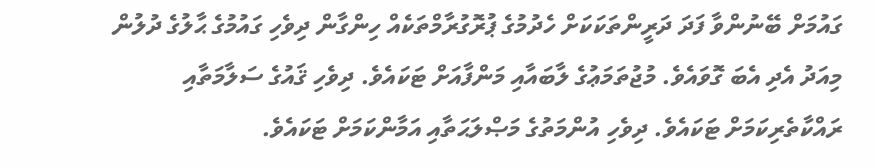ގައުމަށް ބޭނުންވާ ފަދަ ދަރީންތަކަކަށް ހެދުމުގެ ޕުރޮގުރާމްތަކެއް ހިންގާން ދިވެހި ގައުމުގެ ޙާލުގެ ދުލުން މިއަދު އެދި އެބަ ގޮވައެވެ. މުޖުތަމަޢުގެ ލާބައާއި މަންފާއަށް ޓަކައެވެ. ދިވެހި ޤައުގެ ސަލާމަތާއި ރައްކާތެރިކަމަށް ޓަކައެވެ. ދިވެހި އުންމަތުގެ މަޞްލަޙަތާއި އަމާންކަމަށް ޓަކައެވެ.